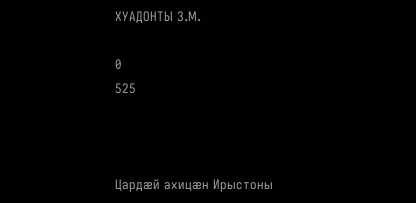ХУАДОНТЫ З.М.

0
525



Цардæй ахицæн Ирыстоны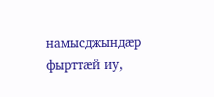намысджындæр фырттæй иу,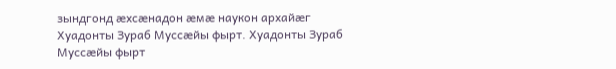зындгонд æхсæнадон æмæ наукон архайæг Хуадонты Зураб Муссæйы фырт. Хуадонты Зураб Муссæйы фырт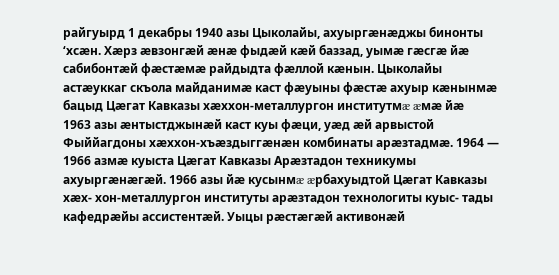райгуырд 1 декабры 1940 азы Цыколайы, ахуыргæнæджы бинонты ‘хсæн. Хæрз æвзонгæй æнæ фыдæй кæй баззад, уымæ гæсгæ йæ сабибонтæй фæстæмæ райдыдта фæллой кæнын. Цыколайы астæуккаг скъола майданимæ каст фæуыны фæстæ ахуыр кæнынмæ бацыд Цæгат Кавказы хæххон-металлургон институтмæ æмæ йæ 1963 азы æнтыстджынæй каст куы фæци, уæд æй арвыстой Фыййагдоны хæххон-хъæздыггæнæн комбинаты арæзтадмæ. 1964 — 1966 азмæ куыста Цæгат Кавказы Арæзтадон техникумы ахуыргæнæгæй. 1966 азы йæ кусынмæ æрбахуыдтой Цæгат Кавказы хæх- хон-металлургон институты арæзтадон технологиты куыс- тады кафедрæйы ассистентæй. Уыцы рæстæгæй активонæй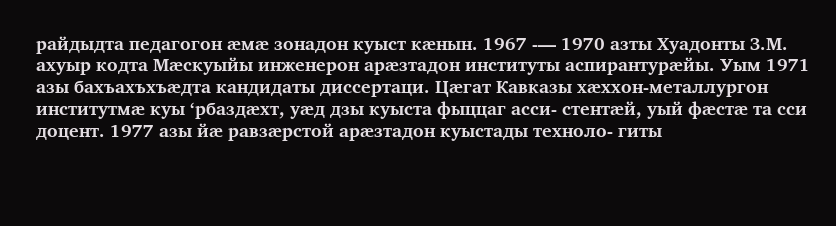райдыдта педагогон æмæ зонадон куыст кæнын. 1967 -— 1970 азты Хуадонты З.М. ахуыр кодта Мæскуыйы инженерон арæзтадон институты аспирантурæйы. Уым 1971 азы бахъахъхъæдта кандидаты диссертаци. Цæгат Кавказы хæххон-металлургон институтмæ куы ‘рбаздæхт, уæд дзы куыста фыццаг асси- стентæй, уый фæстæ та сси доцент. 1977 азы йæ равзæрстой арæзтадон куыстады техноло- гиты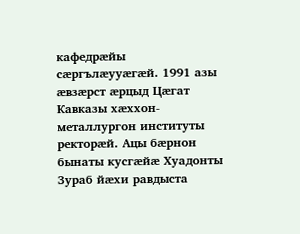кафедрæйы сæргълæууæгæй. 1991 азы æвзæрст æрцыд Цæгат Кавказы хæххон-металлургон институты ректорæй. Ацы бæрнон бынаты кусгæйæ Хуадонты Зураб йæхи равдыста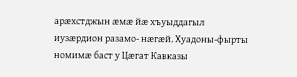арæхстджын æмæ йæ хъуыддагыл иузæрдион разамо- нæгæй. Хуадоны-фырты номимæ баст у Цæгат Кавказы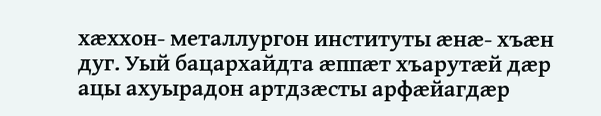хæххон- металлургон институты æнæ- хъæн дуг. Уый бацархайдта æппæт хъарутæй дæр ацы ахуырадон артдзæсты арфæйагдæр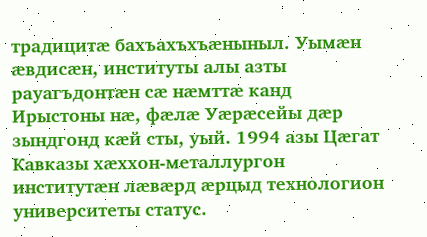традицитæ бахъахъхъæныныл. Уымæн æвдисæн, институты алы азты рауагъдонтæн сæ нæмттæ канд Ирыстоны нæ, фæлæ Уæрæсейы дæр зындгонд кæй сты, уый. 1994 азы Цæгат Кавказы хæххон-металлургон институтæн лæвæрд æрцыд технологион университеты статус.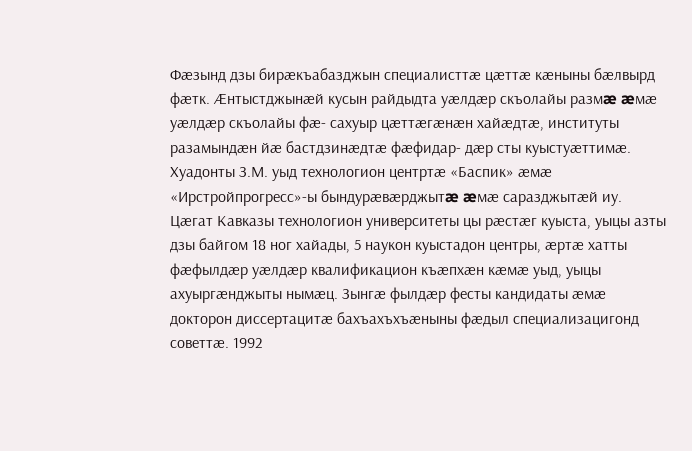Фæзынд дзы бирæкъабазджын специалисттæ цæттæ кæныны бæлвырд фæтк. Æнтыстджынæй кусын райдыдта уæлдæр скъолайы размæ æмæ уæлдæр скъолайы фæ- сахуыр цæттæгæнæн хайæдтæ, институты разамындæн йæ бастдзинæдтæ фæфидар- дæр сты куыстуæттимæ. Хуадонты З.М. уыд технологион центртæ «Баспик» æмæ «Ирстройпрогресс»-ы бындурæвæрджытæ æмæ саразджытæй иу. Цæгат Кавказы технологион университеты цы рæстæг куыста, уыцы азты дзы байгом 18 ног хайады, 5 наукон куыстадон центры, æртæ хатты фæфылдæр уæлдæр квалификацион къæпхæн кæмæ уыд, уыцы ахуыргæнджыты нымæц. Зынгæ фылдæр фесты кандидаты æмæ докторон диссертацитæ бахъахъхъæныны фæдыл специализацигонд советтæ. 1992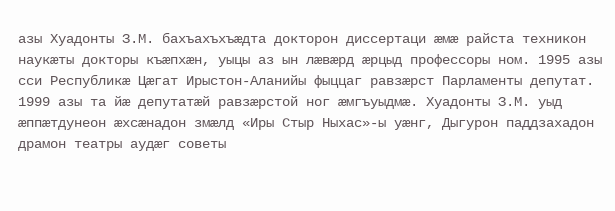азы Хуадонты З.М. бахъахъхъæдта докторон диссертаци æмæ райста техникон наукæты докторы къæпхæн, уыцы аз ын лæвæрд æрцыд профессоры ном. 1995 азы сси Республикæ Цæгат Ирыстон-Аланийы фыццаг равзæрст Парламенты депутат. 1999 азы та йæ депутатæй равзæрстой ног æмгъуыдмæ. Хуадонты З.М. уыд æппæтдунеон æхсæнадон змæлд «Иры Стыр Ныхас»-ы уæнг, Дыгурон паддзахадон драмон театры аудæг советы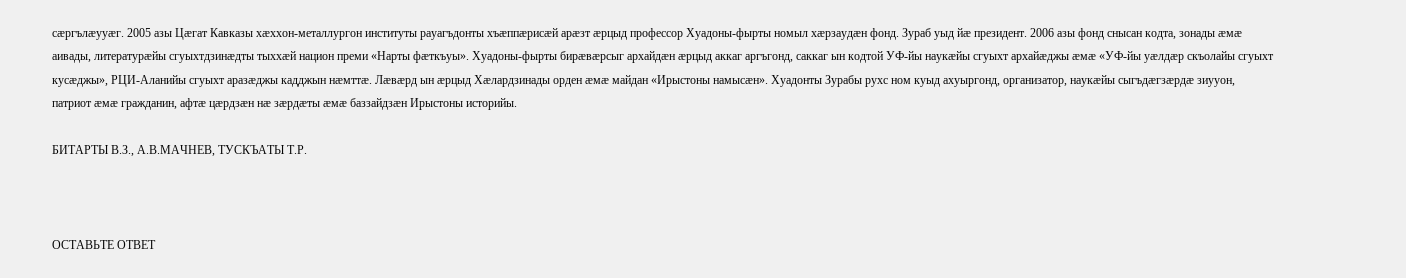сæргълæууæг. 2005 азы Цæгат Кавказы хæххон-металлургон институты рауагъдонты хъæппæрисæй арæзт æрцыд профессор Хуадоны-фырты номыл хæрзаудæн фонд. Зураб уыд йæ президент. 2006 азы фонд снысан кодта, зонады æмæ аивады, литературæйы сгуыхтдзинæдты тыххæй национ преми «Нарты фæткъуы». Хуадоны-фырты бирæвæрсыг архайдæн æрцыд аккаг аргъгонд, саккаг ын кодтой УФ-йы наукæйы сгуыхт архайæджы æмæ «УФ-йы уæлдæр скъолайы сгуыхт кусæджы», РЦИ-Аланийы сгуыхт аразæджы кадджын нæмттæ. Лæвæрд ын æрцыд Хæлардзинады орден æмæ майдан «Ирыстоны намысæн». Хуадонты Зурабы рухс ном куыд ахуыргонд, организатор, наукæйы сыгъдæгзæрдæ зиууон, патриот æмæ гражданин, афтæ цæрдзæн нæ зæрдæты æмæ баззайдзæн Ирыстоны историйы.

БИТАРТЫ В.З., А.В.МАЧНЕВ, ТУСКЪАТЫ Т.Р.



ОСТАВЬТЕ ОТВЕТ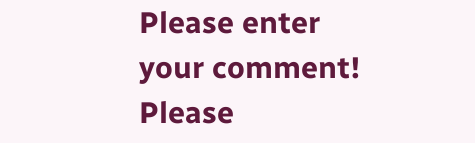Please enter your comment!
Please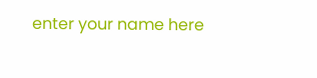enter your name here